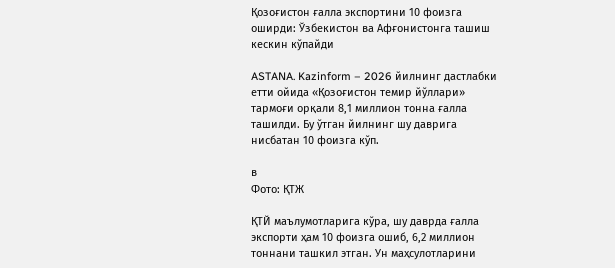Қозоғистон ғалла экспортини 10 фоизга оширди: Ўзбекистон ва Афғонистонга ташиш кескин кўпайди

ASTANA. Kazinform – 2026 йилнинг дастлабки етти ойида «Қозоғистон темир йўллари» тармоғи орқали 8,1 миллион тонна ғалла ташилди. Бу ўтган йилнинг шу даврига нисбатан 10 фоизга кўп.

в
Фото: ҚТЖ

ҚТЙ маълумотларига кўра, шу даврда ғалла экспорти ҳам 10 фоизга ошиб, 6,2 миллион тоннани ташкил этган. Ун маҳсулотларини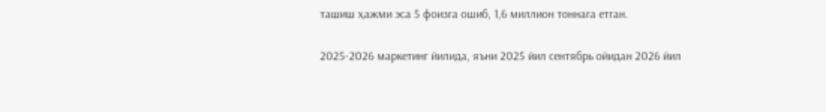ташиш ҳажми эса 5 фоизга ошиб, 1,6 миллион тоннага етган.

2025-2026 маркетинг йилида, яъни 2025 йил сентябрь ойидан 2026 йил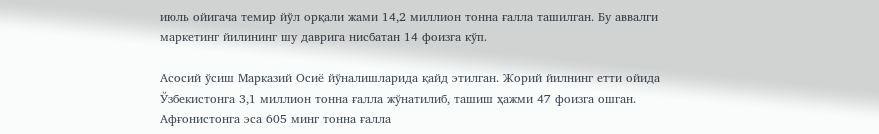июль ойигача темир йўл орқали жами 14,2 миллион тонна ғалла ташилган. Бу аввалги маркетинг йилининг шу даврига нисбатан 14 фоизга кўп.

Асосий ўсиш Марказий Осиё йўналишларида қайд этилган. Жорий йилнинг етти ойида Ўзбекистонга 3,1 миллион тонна ғалла жўнатилиб, ташиш ҳажми 47 фоизга ошган. Афғонистонга эса 605 минг тонна ғалла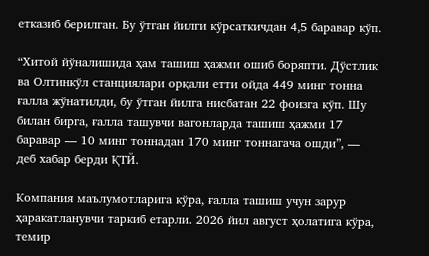етказиб берилган. Бу ўтган йилги кўрсаткичдан 4,5 баравар кўп.

“Хитой йўналишида ҳам ташиш ҳажми ошиб боряпти. Дўстлик ва Олтинкўл станциялари орқали етти ойда 449 минг тонна ғалла жўнатилди, бу ўтган йилга нисбатан 22 фоизга кўп. Шу билан бирга, ғалла ташувчи вагонларда ташиш ҳажми 17 баравар — 10 минг тоннадан 170 минг тоннагача ошди”, — деб хабар берди ҚТЙ.

Компания маълумотларига кўра, ғалла ташиш учун зарур ҳаракатланувчи таркиб етарли. 2026 йил август ҳолатига кўра, темир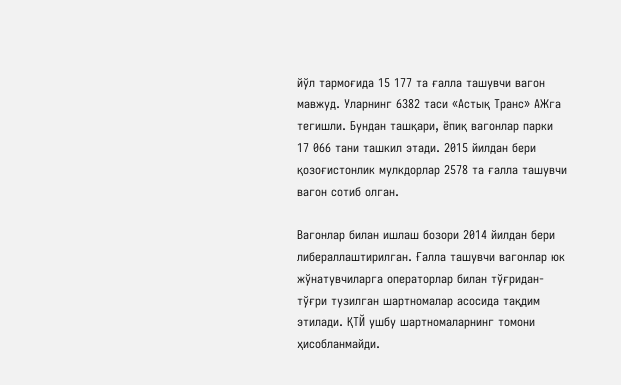йўл тармоғида 15 177 та ғалла ташувчи вагон мавжуд. Уларнинг 6382 таси «Астық Транс» АЖга тегишли. Бундан ташқари, ёпиқ вагонлар парки 17 066 тани ташкил этади. 2015 йилдан бери қозоғистонлик мулкдорлар 2578 та ғалла ташувчи вагон сотиб олган.

Вагонлар билан ишлаш бозори 2014 йилдан бери либераллаштирилган. Ғалла ташувчи вагонлар юк жўнатувчиларга операторлар билан тўғридан-тўғри тузилган шартномалар асосида тақдим этилади. ҚТЙ ушбу шартномаларнинг томони ҳисобланмайди.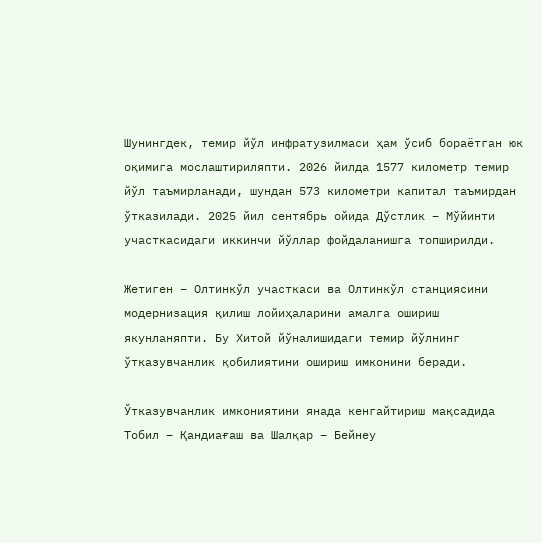Шунингдек, темир йўл инфратузилмаси ҳам ўсиб бораётган юк оқимига мослаштириляпти. 2026 йилда 1577 километр темир йўл таъмирланади, шундан 573 километри капитал таъмирдан ўтказилади. 2025 йил сентябрь ойида Дўстлик – Мўйинти участкасидаги иккинчи йўллар фойдаланишга топширилди.

Жетиген – Олтинкўл участкаси ва Олтинкўл станциясини модернизация қилиш лойиҳаларини амалга ошириш якунланяпти. Бу Хитой йўналишидаги темир йўлнинг ўтказувчанлик қобилиятини ошириш имконини беради.

Ўтказувчанлик имкониятини янада кенгайтириш мақсадида Тобил – Қандиағаш ва Шалқар – Бейнеу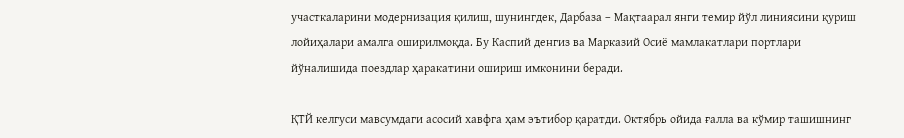участкаларини модернизация қилиш, шунингдек, Дарбаза – Мақтаарал янги темир йўл линиясини қуриш лойиҳалари амалга оширилмоқда. Бу Каспий денгиз ва Марказий Осиё мамлакатлари портлари йўналишида поездлар ҳаракатини ошириш имконини беради.

ҚТЙ келгуси мавсумдаги асосий хавфга ҳам эътибор қаратди. Октябрь ойида ғалла ва кўмир ташишнинг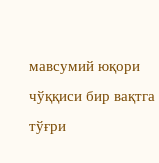мавсумий юқори чўққиси бир вақтга тўғри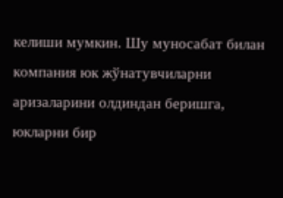келиши мумкин. Шу муносабат билан компания юк жўнатувчиларни аризаларини олдиндан беришга, юкларни бир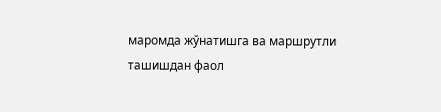маромда жўнатишга ва маршрутли ташишдан фаол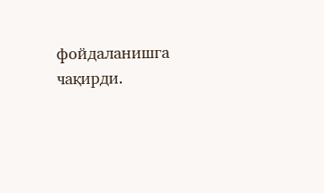фойдаланишга чақирди.